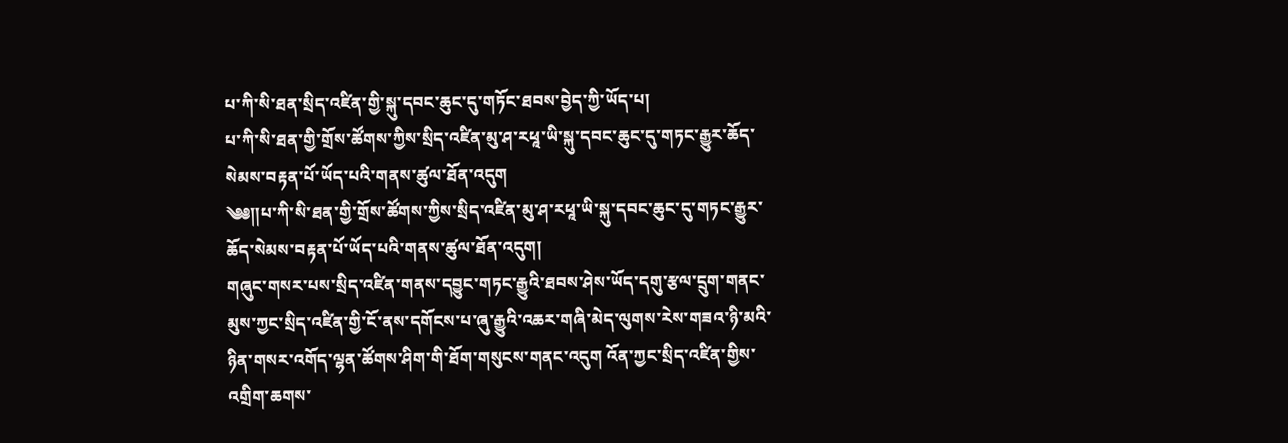པ་ཀི་སི་ཐན་སྲིད་འཛིན་གྱི་སྐུ་དབང་ཆུང་དུ་གཏོང་ཐབས་བྱེད་ཀྱི་ཡོད་པ།
པ་ཀི་སི་ཐན་གྱི་གྲོས་ཚོགས་ཀྱིས་སྲིད་འཛིན་མུ་ཤ་རཕཱ་ཡི་སྐུ་དབང་ཆུང་དུ་གཏང་རྒྱུར་ཆོད་སེམས་བརྟན་པོ་ཡོད་པའི་གནས་ཚུལ་ཐོན་འདུག
༄༅༎པ་ཀི་སི་ཐན་གྱི་གྲོས་ཚོགས་ཀྱིས་སྲིད་འཛིན་མུ་ཤ་རཕཱ་ཡི་སྐུ་དབང་ཆུང་དུ་གཏང་རྒྱུར་ཆོད་སེམས་བརྟན་པོ་ཡོད་པའི་གནས་ཚུལ་ཐོན་འདུག།
གཞུང་གསར་པས་སྲིད་འཛིན་གནས་དབྱུང་གཏང་རྒྱུའི་ཐབས་ཤེས་ཡོད་དགུ་རྩལ་དྲུག་གནང་མུས་ཀྱང་སྲིད་འཛིན་གྱི་ངོ་ནས་དགོངས་པ་ཞུ་རྒྱུའི་འཆར་གཞི་མེད་ལུགས་རེས་གཟའ་ཉི་མའི་ཉིན་གསར་འགོད་ལྷན་ཚོགས་ཤིག་གི་ཐོག་གསུངས་གནང་འདུག འོན་ཀྱང་སྲིད་འཛིན་གྱིས་འགྲིག་ཆགས་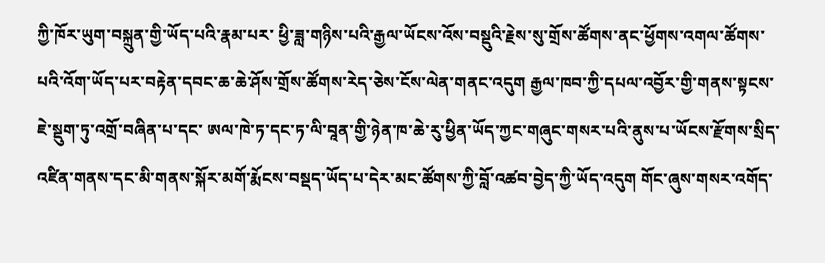ཀྱི་ཁོར་ཡུག་བསྐྲུན་གྱི་ཡོད་པའི་རྣམ་པར་ ཕྱི་ཟླ་གཉིས་པའི་རྒྱལ་ཡོངས་འོས་བསྡུའི་རྗེས་སུ་གྲོས་ཚོགས་ནང་ཕྱོགས་འགལ་ཚོགས་པའི་འོག་ཡོད་པར་བརྟེན་དབང་ཆ་ཆེ་ཤོས་གྲོས་ཚོགས་རེད་ཅེས་ངོས་ལེན་གནང་འདུག རྒྱལ་ཁབ་ཀྱི་དཔལ་འབྱོར་གྱི་གནས་སྟངས་ཇེ་སྡུག་ཏུ་འགྲོ་བཞིན་པ་དང་ ཨལ་ཁེ་ཏ་དང་ཏ་ལི་བཱན་གྱི་ཉེན་ཁ་ཆེ་རུ་ཕྱིན་ཡོད་ཀྱང་གཞུང་གསར་པའི་ནུས་པ་ཡོངས་རྫོགས་སྲིད་འཛིན་གནས་དང་མི་གནས་སྐོར་མགོ་རྨོངས་བསྡད་ཡོད་པ་དེར་མང་ཚོགས་ཀྱི་བློ་འཚབ་བྱེད་ཀྱི་ཡོད་འདུག གོང་ཞུས་གསར་འགོད་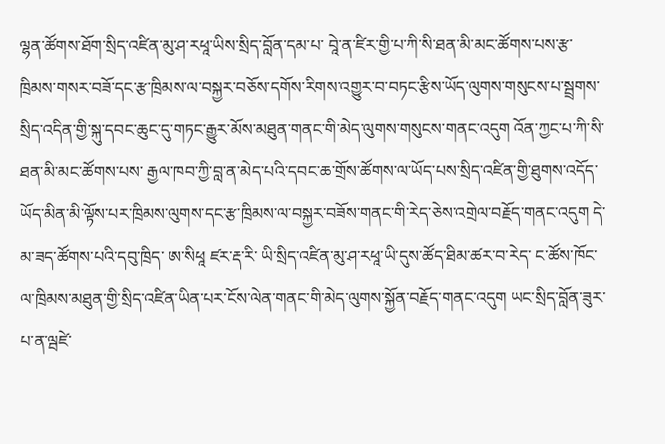ལྷན་ཚོགས་ཐོག་སྲིད་འཛིན་མུ་ཤ་རཕཱ་ཡིས་སྲིད་བློན་དམ་པ་ བཱེ་ན་ཛིར་གྱི་པ་ཀི་སི་ཐན་མི་མང་ཚོགས་པས་རྩ་ཁྲིམས་གསར་བཟོ་དང་རྩ་ཁྲིམས་ལ་བསྐྱར་བཅོས་དགོས་རིགས་འགྱུར་བ་བཏང་རྩིས་ཡོད་ལུགས་གསུངས་པ་སྦྲགས་སྲིད་འདིན་གྱི་སྐུ་དབང་ཆུང་དུ་གཏང་རྒྱུར་མོས་མཐུན་གནང་གི་མེད་ལུགས་གསུངས་གནང་འདུག འོན་ཀྱང་པ་ཀི་སི་ཐན་མི་མང་ཚོགས་པས་ རྒྱལ་ཁབ་ཀྱི་བླ་ན་མེད་པའི་དབང་ཆ་གྲོས་ཚོགས་ལ་ཡོད་པས་སྲིད་འཛིན་གྱི་ཐུགས་འདོད་ཡོད་མིན་མི་ལྟོས་པར་ཁྲིམས་ལུགས་དང་རྩ་ཁྲིམས་ལ་བསྐྱར་བཟོས་གནང་གི་རེད་ཅེས་འགྲེལ་བརྗོད་གནང་འདུག དེ་མ་ཟད་ཚོགས་པའི་དབུ་ཁྲིད་ ཨ་སིཕཱ ཛར་རྡ་རི་ ཡི་སྲིད་འཛིན་མུ་ཤ་རཕཱ་ཡི་དུས་ཚོད་ཐིམ་ཚར་བ་རེད་ ང་ཚོས་ཁོང་ལ་ཁྲིམས་མཐུན་གྱི་སྲིད་འཛིན་ཡིན་པར་ངོས་ལེན་གནང་གི་མེད་ལུགས་སྐྱོན་བརྗོད་གནང་འདུག ཡང་སྲིད་བློན་ཟུར་པ་ན་ལྦཛེ་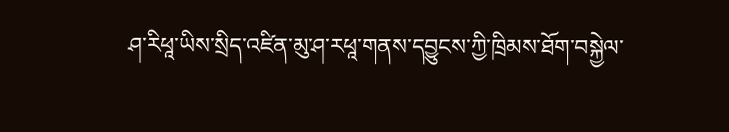ཤ་རིཕཱ་ཡིས་སྲིད་འཛིན་མུ་ཤ་རཕཱ་གནས་དབྱུངས་ཀྱི་ཁྲིམས་ཐོག་བསྐྱེལ་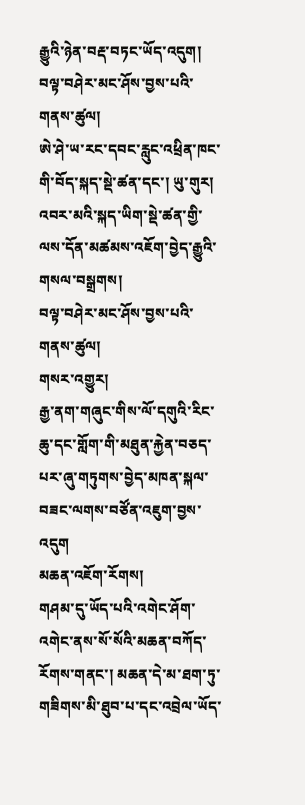རྒྱུའི་ཉེན་བརྡ་བཏང་ཡོད་འདུག།
བལྟ་བཤེར་མང་ཤོས་བྱས་པའི་གནས་ཚུལ།
ཨེ་ཤེ་ཡ་རང་དབང་རླུང་འཕྲིན་ཁང་གི་བོད་སྐད་སྡེ་ཚན་དང་། ཡུ་གུར། འབར་མའི་སྐད་ཡིག་སྡེ་ཚན་གྱི་ལས་དོན་མཚམས་འཇོག་བྱེད་རྒྱུའི་གསལ་བསྒྲགས།
བལྟ་བཤེར་མང་ཤོས་བྱས་པའི་གནས་ཚུལ།
གསར་འགྱུར།
རྒྱ་ནག་གཞུང་གིས་ལོ་དགུའི་རིང་ཆུ་དང་གློག་གི་མཐུན་རྐྱེན་བཅད་པར་ཞུ་གཏུགས་བྱེད་མཁན་སྐལ་བཟང་ལགས་བཙོན་འཇུག་བྱས་འདུག
མཆན་འཇོག་རོགས།
གཤམ་དུ་ཡོད་པའི་འགེང་ཤོག་འགེང་ནས་སོ་སོའི་མཆན་བཀོད་རོགས་གནང་། མཆན་དེ་མ་ཐག་ཏུ་གཟིགས་མི་ཐུབ་པ་དང་འབྲེལ་ཡོད་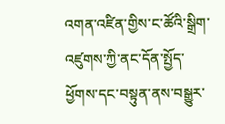འགན་འཛིན་གྱིས་ང་ཚོའི་སྒྲིག་འཛུགས་ཀྱི་ནང་དོན་སྤྱོད་ཕྱོགས་དང་བསྟུན་ནས་བསྒྱུར་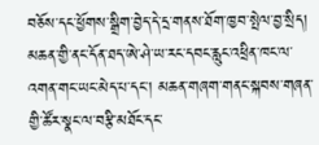བཅོས་དང་ཕྱོགས་སྒྲིག་བྱེད་དེ་དྲ་གནས་ཐོག་ཁྱབ་སྤེལ་བྱ་སྲིད། མཆན་གྱི་ནང་དོན་ཐད་ཨེ་ཤེ་ཡ་རང་དབང་རླུང་འཕྲིན་ཁང་ལ་འགན་གང་ཡང་མེད་པ་དང་། མཆན་གཞག་གནང་སྐབས་གཞན་གྱི་ཚོར་སྣང་ལ་བརྩི་མཐོང་དང་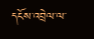དངོས་འབྲེལ་ལ་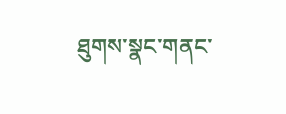ཐུགས་སྣང་གནང་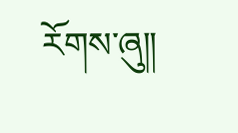རོགས་ཞུ༎